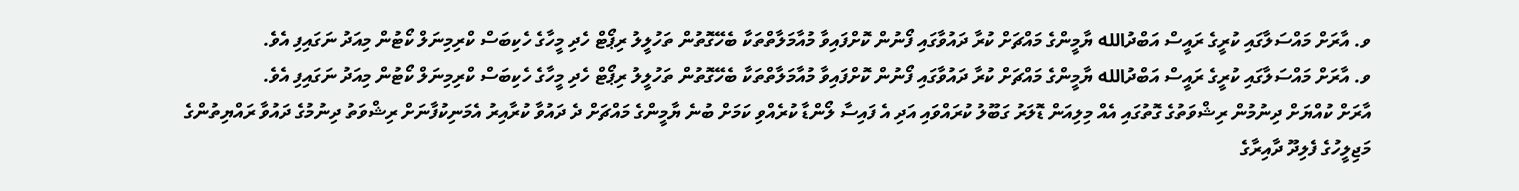ވ. އާރަށް މައްސަލާގައި ކުރީގެ ރައީސް އަބްދުالله ޔާމީންގެ މައްޗަށް ކުރާ ދައުވާގައި ފޯނުން ކޮށްފައިވާ މުއާމަލާތްތަކާ ބެހޭގޮތުން ތަހުލީލު ރިޕޯޓް ހެދި މީހާގެ ހެކިބަސް ކްރިމިނަލް ކޯޓުން މިއަދު ނަގައިފި އެވެ.
ވ. އާރަށް މައްސަލާގައި ކުރީގެ ރައީސް އަބްދުالله ޔާމީންގެ މައްޗަށް ކުރާ ދައުވާގައި ފޯނުން ކޮށްފައިވާ މުއާމަލާތްތަކާ ބެހޭގޮތުން ތަހުލީލު ރިޕޯޓް ހެދި މީހާގެ ހެކިބަސް ކްރިމިނަލް ކޯޓުން މިއަދު ނަގައިފި އެވެ.
އާރަށް ކުއްޔަށް ދިނުމުން ރިޝްވަތުގެ ގޮތުގައި އެއް މިލިއަން ޑޮލަރު ގަބޫލު ކުރައްވައި އަދި އެ ފައިސާ ލޯންޑާ ކުރެއްވި ކަމަށް ބުނެ ޔާމީންގެ މައްޗަށް ދެ ދައުވާ ކުރާއިރު އެމަނިކުފާނަށް ރިޝްވަތު ދިނުމުގެ ދައުވާ ރައްޔިތުންގެ މަޖިލީހުގެ ފެލިދޫ ދާއިރާގެ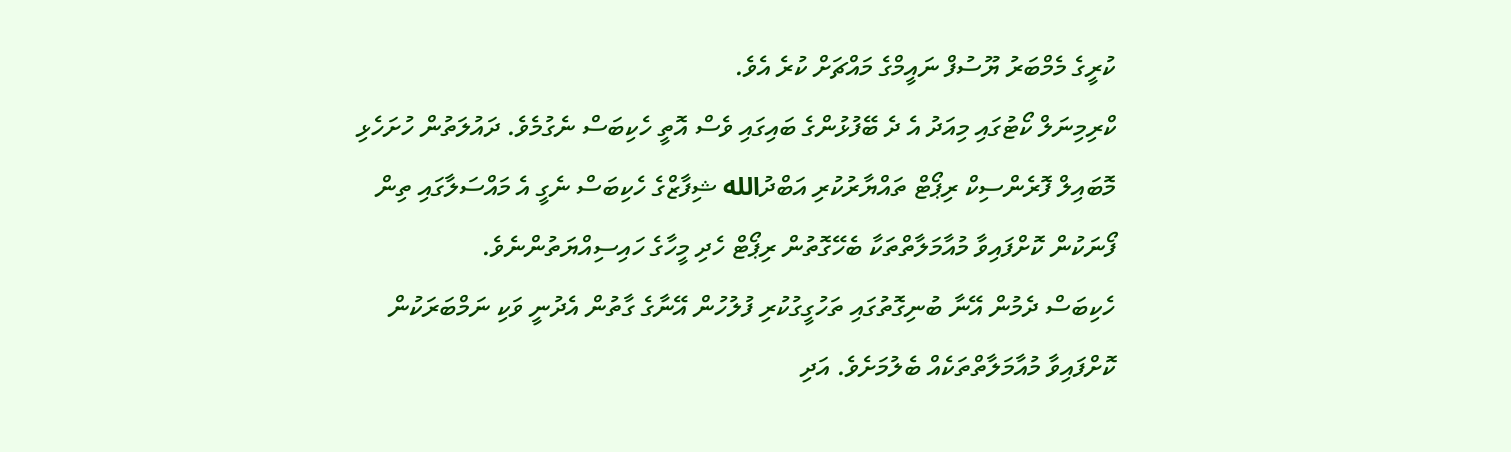ކުރީގެ މެމްބަރު ޔޫސުފް ނައީމްގެ މައްޗަށް ކުރެ އެވެ.
ކްރިމިނަލް ކޯޓުގައި މިއަދު އެ ދެ ބޭފުޅުންގެ ބައިގައި ވެސް އޮތީ ހެކިބަސް ނެގުމެވެ. ދައުލަތުން ހުށަހެޅި މޮބައިލް ފޮރެންސިކް ރިޕޯޓް ތައްޔާރުކުރި އަބްދުالله ޝިފާޒްގެ ހެކިބަސް ނެގީ އެ މައްސަލާގައި ތިން ފޯނަކުން ކޮށްފައިވާ މުއާމަލާތްތަކާ ބެހޭގޮތުން ރިޕޯޓް ހެދި މީހާގެ ހައިސިއްޔަތުންނެވެ.
ހެކިބަސް ދެމުން އޭނާ ބުނިގޮތުގައި ތަހުގީގުކުރި ފުލުހުން އޭނާގެ ގާތުން އެދުނީ ވަކި ނަމްބަރަކުން ކޮށްފައިވާ މުއާމަލާތްތަކެއް ބެލުމަށެވެ. އަދި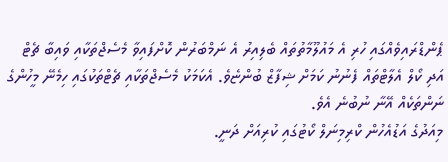ޕެންޑްރައިވެއްގައި ހުރި އެ މައުލޫމާތުތައް ބެލިއިރު އެ ނަމްބަރުން ކޮށްފައިވާ މެސެޖްތަކާއި ވައިބާ ޗެޓް އަދި ކޯލް އެލާޓްތައް ފެނުނު ކަމަށް ޝިފާޒް ބުންޏެވެ. އެކަމަކު މެސެޖްތަކާއި ޗެޓްތަކުގައި ހިމެނޭ މީހުންގެ ނަންތަކެއް އޭނާ ނުބުނެ އެވެ.
މިއަދުގެ އަޑުއެހުން ކްރިމިނަލް ކޯޓުގައި ކުރިއަށް ދަނީ.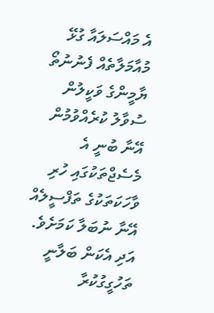އެ މައްސަލައާ ގުޅޭ މުއާމަލާތެއް ފެނުނުތޯ ޔާމީންގެ ވަކީލުން ސުވާލު ކުރެއްވުމުން އޭނާ ބުނީ އެ މެސެޖްތަކުގައި ހުރި ވާހަކަތަކުގެ ތަފްސީލެއް އޭނާ ނުބަލާ ކަމަށެވެ. އަދި އެކަން ބަލާނީ ތަހުގީގުކުރާ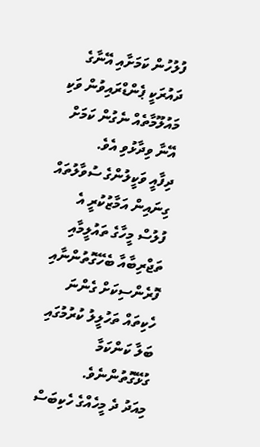ފުލުހުން ކަމަށާއި އޭނާގެ ދައުރަކީ ޕެންޑްރައިވުން ވަކި މައުލޫމާތެއް ނެގުން ކަމަށް އޭނާ ވިދާޅުވި އެވެ.
ދިފާއީ ވަކީލުންގެ ސުވާލުތައް ގިނައިން އަމާޒުކުރީ އެ ފުލުސް މީހާގެ ތައުލީމާއި ތަޖްރިބާއާ ބެހޭގޮތުންނާއި ފޮރެންސިކަށް ގެންނަ ހެކިތައް ތަހުލީލު ކުރުމުގައި ބަލާ ކަންކަމާ ގުޅޭގޮތުންނެވެ.
މިއަދު ދެ މީހެއްގެ ހެކިބަސް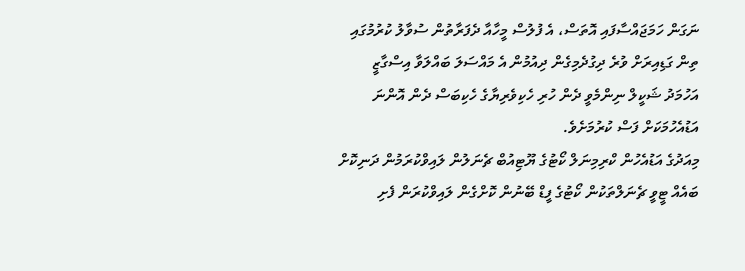ނަގަން ހަމަޖައްސާފައި އޮތަސް، އެ ފުލުސް މީހާއާ ދެފަރާތުން ސުވާލު ކުރުމުގައި ތިން ގަޑިއިރަށް ވުރެ ދިގުދެމިގެން ދިއުމުން އެ މައްސަލަ ބައްލަވާ އިސްގާޒީ އަހުމަދު ޝަކީލް ނިންމެވީ ދެން ހުރި ހެކިވެރިޔާގެ ހެކިބަސް ދެން އޮންނަ އަޑުއެހުމަކަށް ފަސް ކުރުމަށެވެ.
މިއަދުގެ އަޑުއެހުން ކްރިމިނަލް ކޯޓުގެ ޔޫޓިއުބް ޗެނަލުން ލައިވްކުރަމުން ދަނިކޮށް ބައެއް ޓީވީ ޗެނަލްތަކުން ކޯޓުގެ ފީޑް ބޭނުން ކޮށްގެން ލައިވްކުރަން ފެށި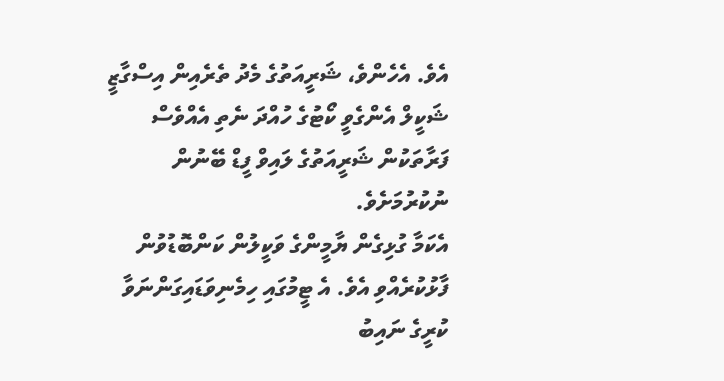އެވެ. އެހެންވެ، ޝަރީއަތުގެ މެދު ތެރެއިން އިސްގާޒީ ޝަކީލް އެންގެވީ ކޯޓުގެ ހުއްދަ ނެތި އެއްވެސް ފަރާތަކުން ޝަރީއަތުގެ ލައިވް ފީޑް ބޭނުން ނުކުރުމަށެވެ.
އެކަމާ ގުޅިގެން ޔާމީންގެ ވަކީލުން ކަންބޮޑުވުން ފާޅުކުރެއްވި އެވެ. އެ ޓީމުގައި ހިމެނިވަޑައިގަންނަވާ ކުރީގެ ނައިބު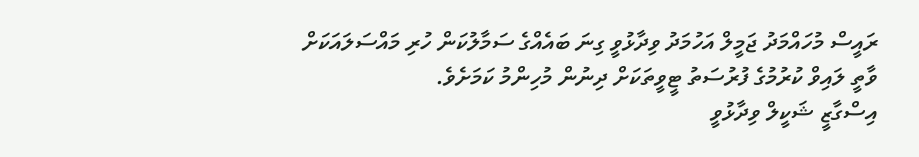ރައީސް މުހައްމަދު ޖަމީލް އަހުމަދު ވިދާޅުވީ ގިނަ ބައެއްގެ ސަމާލުކަން ހުރި މައްސަލައަކަށް ވާތީ ލައިވް ކުރުމުގެ ފުރުސަތު ޓީވީތަކަށް ދިނުން މުހިންމު ކަމަށެވެ.
އިސްގާޒީ ޝަކީލް ވިދާޅުވީ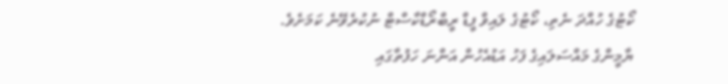ކޯޓުގެ ހުއްދަ ނެތި، ކޯޓުގެ ލައިވް ފީޑް ރީބްރޯޑްކާސްޓް ނުކުރެވޭނެ ކަމަށެވެ.
ޔާމީންގެ މައްސަލައިގެ ފަހު އަޑުއެހުން އަންނަ ހަފުތާގައި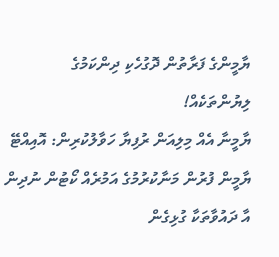ޔާމީންގެ ފަރާތުން ދޮގުހެކި ދިންކަމުގެ ލިޔުންތަކެއް!
ޔާމީނާ އެއް މިލިއަން ރުފިޔާ ހަވާލުކުރިން: އޮއިއްޓޭ
ޔާމީން ފުރުން މަނާކުރުމުގެ އަމުރެއް ކޯޓުން ނުދިން
އާ ދައުވާތަކާ ގުޅިގެން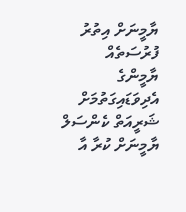ޔާމީނަށް އިތުރު ފުރުސަތެއް
ޔާމީންގެ އެދިވަޑައިގަތުމަށް ޝަރީއަތް ކެންސަލް
ޔާމީނަށް ކުރާ އާ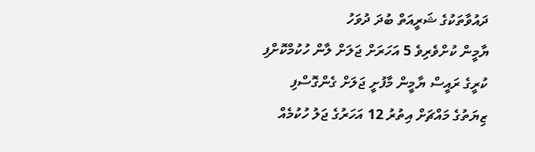ދައުވާތަކުގެ ޝަރީއަތް ބުދަ ދުވަހު
ޔާމީން ކުށްވެރިވެ 5 އަހަރަށް ޖަލަށް ލާން ހުކުމްކޮށްފި
ކުރީގެ ރައީސް ޔާމީން މާފުށީ ޖަލަށް ގެންގޮސްފި
ޒިޔަތުގެ މައްޗަށް އިތުރު 12 އަހަރުގެ ޖަލު ހުކުމެއް